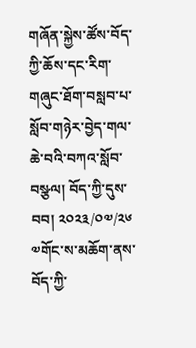གཞོན་སྐྱེས་ཚོས་བོད་ཀྱི་ཆོས་དང་རིག་གཞུང་ཐོག་བསླབ་པ་སློབ་གཉེར་བྱེད་གལ་ཆེ་བའི་བཀའ་སློབ་བསྩལ། བོད་ཀྱི་དུས་བབ། ༢༠༢༣/༠༧/༢༦ ༧གོང་ས་མཆོག་ནས་བོད་ཀྱི་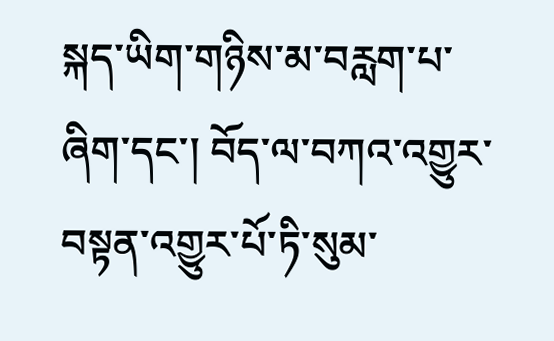སྐད་ཡིག་གཉིས་མ་བརླག་པ་ཞིག་དང་། བོད་ལ་བཀའ་འགྱུར་བསྟན་འགྱུར་པོ་ཏི་སུམ་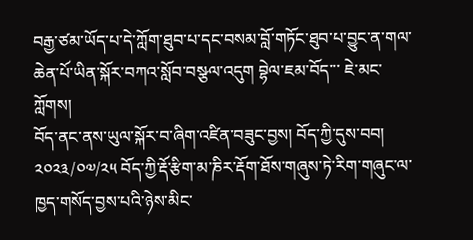བརྒྱ་ཙམ་ཡོད་པ་དེ་ཀློག་ཐུབ་པ་དང་བསམ་བློ་གཏོང་ཐུབ་པ་བྱུང་ན་གལ་ཆེན་པོ་ཡིན་སྐོར་བཀའ་སློབ་བསྩལ་འདུག བྷེལ་ཇམ་བོད་་་ ཇེ་མང་ཀློགས།
བོད་ནང་ནས་ཡུལ་སྐོར་བ་ཞིག་འཛིན་བཟུང་བྱས། བོད་ཀྱི་དུས་བབ། ༢༠༢༣/༠༧/༢༥ བོད་ཀྱི་རྡོ་རྩིག་མ་ཎིར་རྡོག་ཐོས་གཞུས་ཏེ་རིག་གཞུང་ལ་ཁྱད་གསོད་བྱས་པའི་ཉེས་མིང་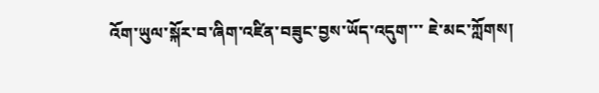འོག་ཡུལ་སྐོར་བ་ཞིག་འཛིན་བཟུང་བྱས་ཡོད་འདུག་་་ ཇེ་མང་ཀློགས།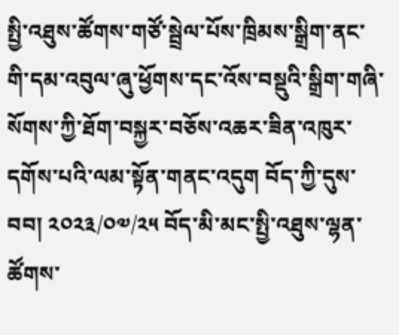སྤྱི་འཐུས་ཚོགས་གཙོ་སྦྲེལ་པོས་ཁྲིམས་སྒྲིག་ནང་གི་དམ་འབུལ་ཞུ་ཕྱོགས་དང་འོས་བསྡུའི་སྒྲིག་གཞི་སོགས་ཀྱི་ཐོག་བསྐྱར་བཅོས་འཆར་ཟིན་འཁུར་དགོས་པའི་ལམ་སྟོན་གནང་འདུག བོད་ཀྱི་དུས་བབ། ༢༠༢༣/༠༧/༢༥ བོད་མི་མང་སྤྱི་འཐུས་ལྷན་ཚོགས་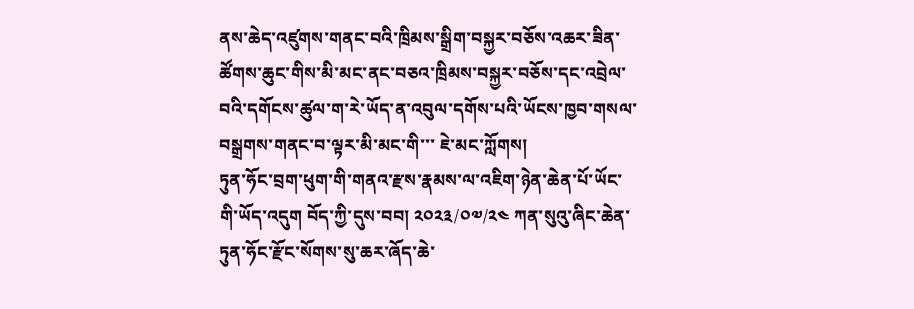ནས་ཆེད་འཛུགས་གནང་བའི་ཁྲིམས་སྒྲིག་བསྐྱར་བཅོས་འཆར་ཟིན་ཚོགས་ཆུང་གིས་མི་མང་ནང་བཅའ་ཁྲིམས་བསྐྱར་བཅོས་དང་འབྲེལ་བའི་དགོངས་ཚུལ་ག་རེ་ཡོད་ན་འབུལ་དགོས་པའི་ཡོངས་ཁྱབ་གསལ་བསྒྲགས་གནང་བ་ལྟར་མི་མང་གི་་་ ཇེ་མང་ཀློགས།
ཏུན་ཧོང་བྲག་ཕུག་གི་གནའ་རྫས་རྣམས་ལ་འཇིག་ཉེན་ཆེན་པོ་ཡོང་གི་ཡོད་འདུག བོད་ཀྱི་དུས་བབ། ༢༠༢༣/༠༧/༢༤ ཀན་སུའུ་ཞིང་ཆེན་ཏུན་ཧོང་རྫོང་སོགས་སུ་ཆར་ཞོད་ཆེ་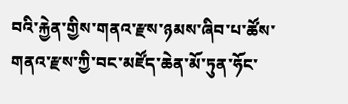བའི་རྐྱེན་གྱིས་གནའ་རྫས་ཉམས་ཞིབ་པ་ཚོས་གནའ་རྫས་ཀྱི་བང་མཛོད་ཆེན་མོ་ཏུན་ཧོང་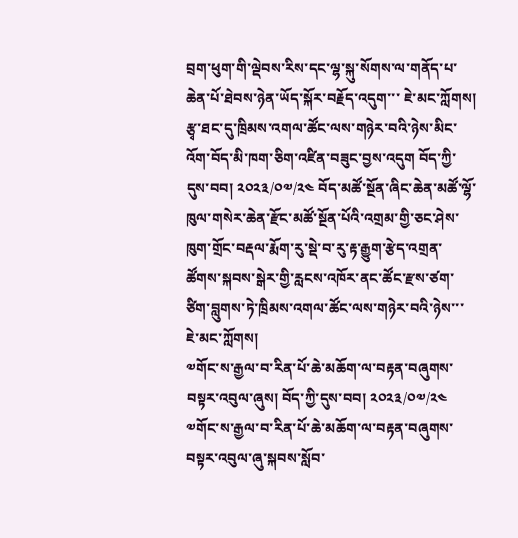བྲག་ཕུག་གི་ལྡེབས་རིས་དང་ལྷ་སྐུ་སོགས་ལ་གནོད་པ་ཆེན་པོ་ཐེབས་ཉེན་ཡོད་སྐོར་བརྗོད་འདུག་་་ ཇེ་མང་ཀློགས།
རྩྭ་ཐང་དུ་ཁྲིམས་འགལ་ཚོང་ལས་གཉེར་བའི་ཉེས་མིང་འོག་བོད་མི་ཁག་ཅིག་འཛིན་བཟུང་བྱས་འདུག བོད་ཀྱི་དུས་བབ། ༢༠༢༣/༠༧/༢༤ བོད་མཚོ་སྔོན་ཞིང་ཆེན་མཚོ་ལྷོ་ཁུལ་གསེར་ཆེན་རྫོང་མཚོ་སྔོན་པོའི་འགྲམ་གྱི་ཅང་ཤེས་ཁུག་གྲོང་བརྡལ་རྨོག་རུ་སྡེ་བ་རུ་རྟ་རྒྱུག་རྩེད་འགྲན་ཚོགས་སྐབས་སྒེར་གྱི་རླངས་འཁོར་ནང་ཚོང་རྫས་ཙག་ཙིག་བླུགས་ཏེ་ཁྲིམས་འགལ་ཚོང་ལས་གཉེར་བའི་ཉེས་་་ ཇེ་མང་ཀློགས།
༧གོང་ས་རྒྱལ་བ་རིན་པོ་ཆེ་མཆོག་ལ་བརྟན་བཞུགས་བསྟར་འབུལ་ཞུས། བོད་ཀྱི་དུས་བབ། ༢༠༢༣/༠༧/༢༤ ༧གོང་ས་རྒྱལ་བ་རིན་པོ་ཆེ་མཆོག་ལ་བརྟན་བཞུགས་བསྟར་འབུལ་ཞུ་སྐབས་སློབ་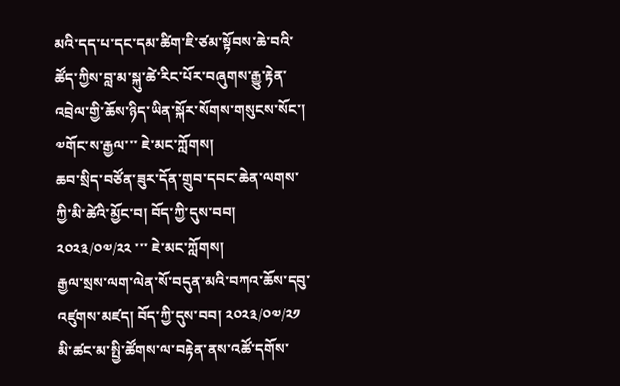མའི་དད་པ་དང་དམ་ཚིག་ཇི་ཙམ་སྟོབས་ཆེ་བའི་ཚོད་ཀྱིས་བླ་མ་སྐུ་ཚེ་རིང་པོར་བཞུགས་རྒྱུ་རྟེན་འབྲེལ་གྱི་ཆོས་ཉིད་ཡིན་སྐོར་སོགས་གསུངས་སོང་། ༧གོང་ས་རྒྱལ་་་ ཇེ་མང་ཀློགས།
ཆབ་སྲིད་བཙོན་ཟུར་དོན་གྲུབ་དབང་ཆེན་ལགས་ཀྱི་མི་ཚེའི་མྱོང་བ། བོད་ཀྱི་དུས་བབ། ༢༠༢༣/༠༧/༢༢ ་་་ ཇེ་མང་ཀློགས།
རྒྱལ་སྲས་ལག་ལེན་སོ་བདུན་མའི་བཀའ་ཆོས་དབུ་འཛུགས་མཛད། བོད་ཀྱི་དུས་བབ། ༢༠༢༣/༠༧/༢༡ མི་ཚང་མ་སྤྱི་ཚོགས་ལ་བརྟེན་ནས་འཚོ་དགོས་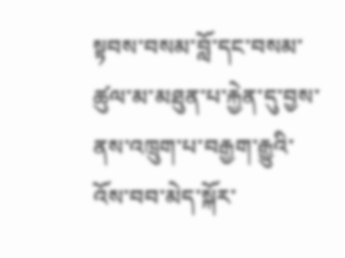སྟབས་བསམ་བློ་དང་བསམ་ཚུལ་མ་མཐུན་པ་རྐྱེན་དུ་བྱས་ནས་འཁྲུག་པ་བརྒྱག་རྒྱུའི་འོས་བབ་མེད་སྐོར་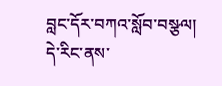བླང་དོར་བཀའ་སློབ་བསྩལ། དེ་རིང་ནས་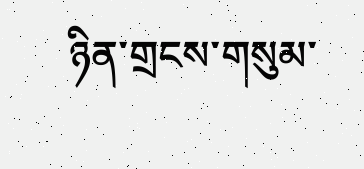ཉིན་གྲངས་གསུམ་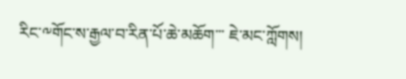རིང་༸གོང་ས་རྒྱལ་བ་རིན་པོ་ཆེ་མཆོག་་་ ཇེ་མང་ཀློགས།